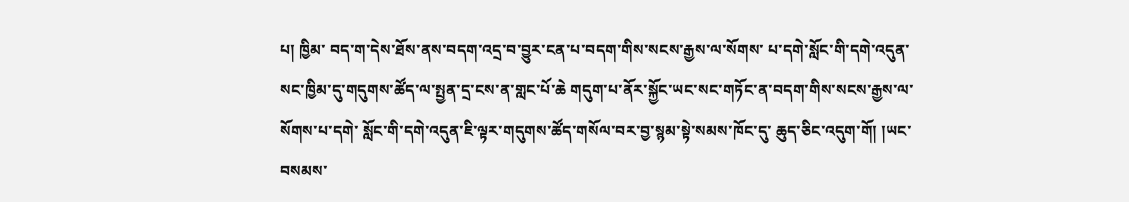པ། ཁྱིམ་ བད་ག་དེས་ཐོས་ནས་བདག་འདྲ་བ་བྱུར་ངན་པ་བདག་གིས་སངས་རྒྱས་ལ་སོགས་ པ་དགེ་སློང་གི་དགེ་འདུན་སང་ཁྱིམ་དུ་གདུགས་ཚོད་ལ་སྤྱན་དྲ་ངས་ན་གླང་པོ་ཆེ གདུག་པ་ནོར་སྐྱོང་ཡང་སང་གཏོང་ན་བདག་གིས་སངས་རྒྱས་ལ་སོགས་པ་དགེ་ སློང་གི་དགེ་འདུན་ཇི་ལྟར་གདུགས་ཚོད་གསོལ་བར་བྱ་སྙམ་སྟེ་སམས་ཁོང་དུ་ ཆུད་ཅིང་འདུག་གོ། །ཡང་བསམས་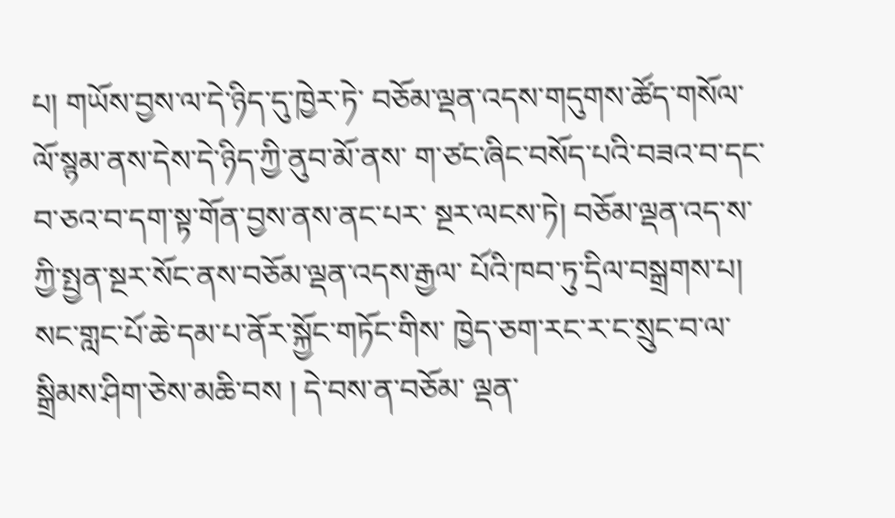པ། གཡོས་བྱས་ལ་དེ་ཉིད་དུ་ཁྱེར་ཏེ་ བཅོམ་ལྡན་འདས་གདུགས་ཚོད་གསོལ་ལོ་སྙམ་ནས་དེས་དེ་ཉིད་ཀྱི་ནུབ་མོ་ནས་ ག་ཙང་ཞིང་བསོད་པའི་བཟའ་བ་དང་བ་ཅའ་བ་དག་སྟ་གོན་བྱས་ནས་ནང་པར་ སྔར་ལངས་ཏེ། བཅོམ་ལྡན་འད་ས་ཀྱི་སྤྱན་སྔར་སོང་ནས་བཅོམ་ལྡན་འདས་རྒྱལ་ པོའི་ཁབ་ཏུ་དྲིལ་བསྒྲགས་པ། སང་གླང་པོ་ཆེ་དམ་པ་ནོར་སྐྱོང་གཏོང་གིས་ ཁྱེད་ཅག་རང་ར་ང་སྲུང་བ་ལ་སྒྲིམས་ཤིག་ཅེས་མཆི་བས ། དེ་བས་ན་བཅོམ་ ལྡན་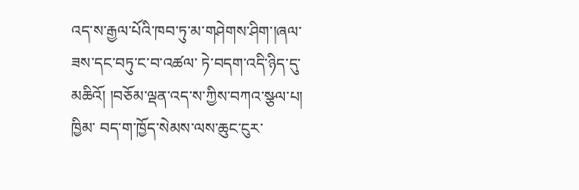འད་ས་རྒྱལ་པོའི་ཁབ་ཏུ་མ་གཤེགས་ཤིག་།ཞལ་ཟས་དང་བཏུ་ང་བ་འཚལ་ ཏེ་བདག་འདི་ཉིད་དུ་མཆིའོ། །བཅོམ་ལྡན་འད་ས་ཀྱིས་བཀའ་སྩལ་པ། ཁྱིམ་ བད་ག་ཁྱོད་སེམས་ལས་ཆུང་ངུར་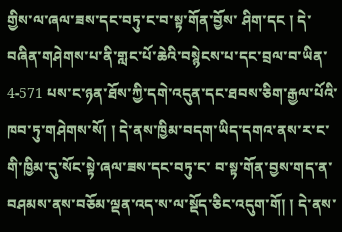གྱིས་ལ་ཞལ་ཟས་དང་བཏུ་ང་བ་སྟ་གོན་བྱོས་ ཤིག་དང ། དེ་བཞིན་གཤེགས་པ་ནི་གླང་པོ་ཆེའི་བསྙེངས་པ་དང་བྲལ་བ་ཡིན་ 4-571 པས་ང་ཉན་ཐོས་ཀྱི་དགེ་འདུན་དང་ཐབས་ཅིག་རྒྱལ་པོའི་ཁབ་ཏུ་གཤེགས་སོ། ། དེ་ནས་ཁྱིམ་བདག་ཡིད་དགའ་ནས་ར་ང་གི་ཁྱིམ་དུ་སོང་སྟེ་ཞལ་ཟས་དང་བཏུ་ང་ བ་སྟ་གོན་བྱས་གད་ན་བཤམས་ནས་བཅོམ་ལྡན་འད་ས་ལ་སྡོད་ཅིང་འདུག་གོ། ། དེ་ནས་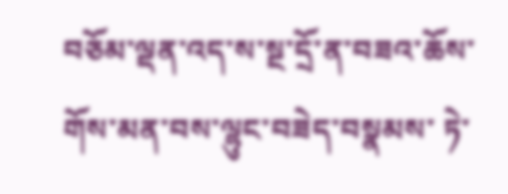བཅོམ་ལྡན་འད་ས་སྔ་དྲོ་ན་བཟའ་ཆོས་གོས་མན་བས་ལྷུང་བཟེད་བསྣམས་ ཏེ་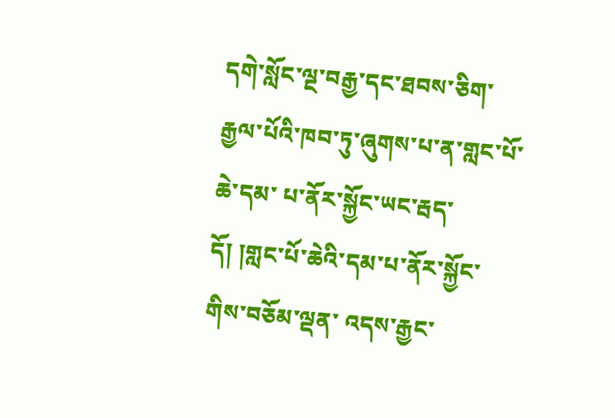དགེ་སློང་ལྔ་བརྒྱ་དང་ཐབས་ཅིག་རྒྱལ་པོའི་ཁབ་ཏུ་ཞུགས་པ་ན་གླང་པོ་ཆེ་དམ་ པ་ནོར་སྐྱོང་ཡང་རྦད་དོ། །གླང་པོ་ཆེའི་དམ་པ་ནོར་སྐྱོང་གིས་བཅོམ་ལྡན་ འདས་རྒྱང་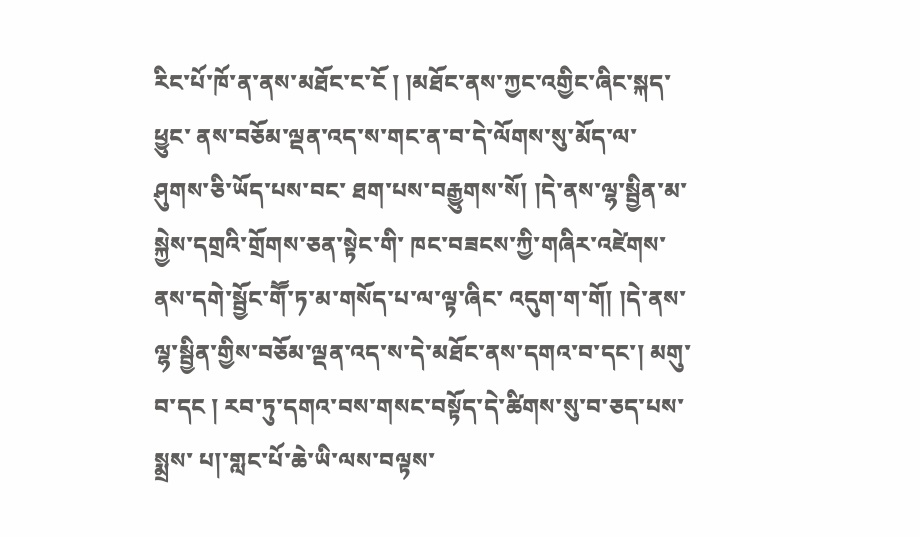རིང་པོ་ཁོ་ན་ནས་མཐོང་ང་ངོ ། །མཐོང་ནས་ཀྱང་འགྱིང་ཞིང་སྐད་ཕྱུང་ ནས་བཅོམ་ལྡན་འད་ས་གང་ན་བ་དེ་ལོགས་སུ་མོད་ལ་ཤུགས་ཅི་ཡོད་པས་བང་ ཐག་པས་བརྒྱུགས་སོ། །དེ་ནས་ལྷ་སྦྱིན་མ་སྐྱེས་དགྲའི་གྲོགས་ཅན་སྟེང་གི་ ཁང་བཟངས་ཀྱི་གཞིར་འཛེགས་ནས་དགེ་སྦྱོང་གཽ་ཏ་མ་གསོད་པ་ལ་ལྟ་ཞིང་ འདུག་ག་གོ། །དེ་ནས་ལྷ་སྦྱིན་གྱིས་བཅོམ་ལྡན་འད་ས་དེ་མཐོང་ནས་དགའ་བ་དང་། མགུ་བ་དང ། རབ་ཏུ་དགའ་བས་གསང་བསྟོད་དེ་ཚིགས་སུ་བ་ཅད་པས་སྨྲས་ པ།་གླང་པོ་ཆེ་ཡི་ལས་བལྟས་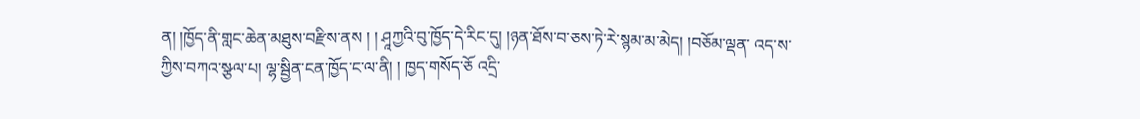ན། །ཁྱོད་ནི་གླང་ཆེན་མཐུས་བརྫིས་ནས ། ། ཤཱཀྱའི་བུ་ཁྱོད་དེ་རིང་དུ། །ཉན་ཐོས་བ་ཅས་ཏེ་རེ་སྙམ་མ་མེད། །བཅོམ་ལྡན་ འད་ས་ཀྱིས་བཀའ་སྩལ་པ། ལྷ་སྦྱིན་ངན་ཁྱོད་ང་ལ་ནི། ། ཁྱད་གསོད་ཅོ འདྲི་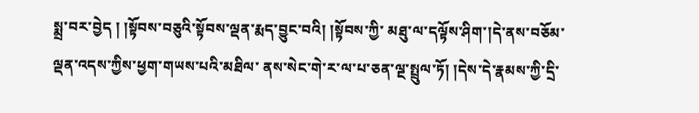སྨྲ་བར་བྱེད ། །སྟོབས་བཅུའི་སྟོབས་ལྡན་རྨད་བྱུང་བའི། །སྟོབས་ཀྱི་ མཐུ་ལ་དལྟོས་ཤིག་།དེ་ནས་བཅོམ་ལྡན་འདས་ཀྱིས་ཕྱག་གཡས་པའི་མཐིལ་ ནས་སེང་གེ་ར་ལ་པ་ཅན་ལྔ་སྤྲུལ་ཏོ། །དེས་དེ་རྣམས་ཀྱི་དྲི་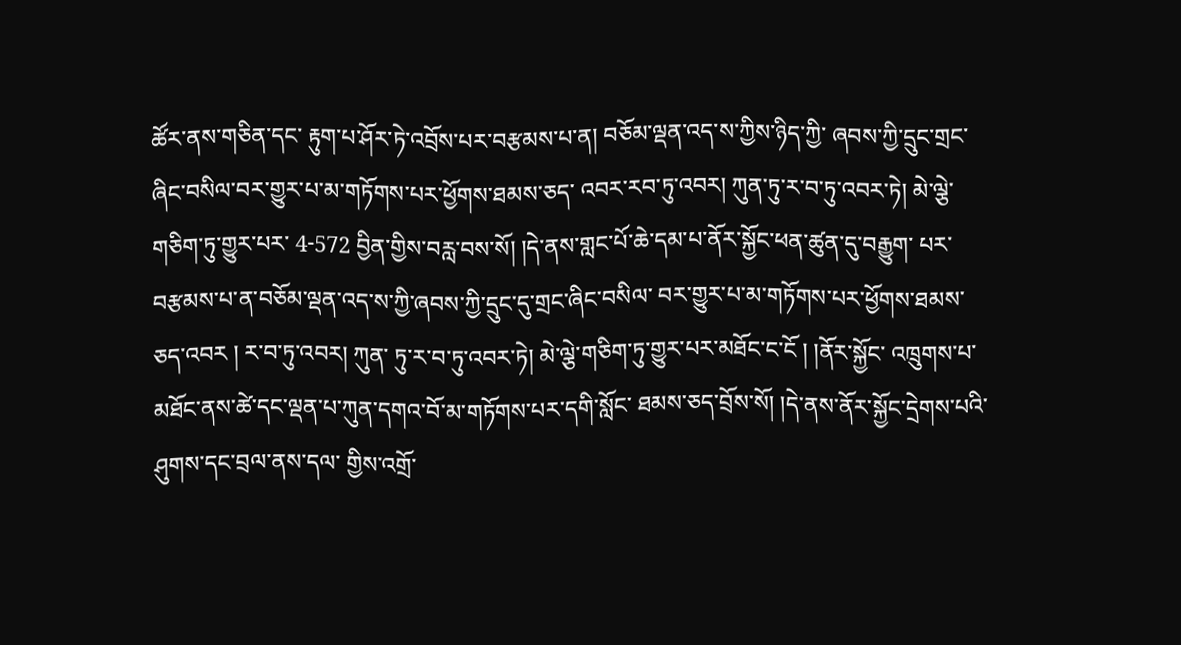ཚོར་ནས་གཅིན་དང་ རྟུག་པ་ཤོར་ཏེ་འབྲོས་པར་བརྩམས་པ་ན། བཅོམ་ལྡན་འད་ས་ཀྱིས་ཉིད་ཀྱི་ ཞབས་ཀྱི་དྲུང་གྲང་ཞིང་བསིལ་བར་གྱུར་པ་མ་གཏོགས་པར་ཕྱོགས་ཐམས་ཅད་ འབར་རབ་ཏུ་འབར། ཀུན་ཏུ་ར་བ་ཏུ་འབར་ཏེ། མེ་ལྕེ་གཅིག་ཏུ་གྱུར་པར་ 4-572 བྱིན་གྱིས་བརླ་བས་སོ། །དེ་ནས་གླང་པོ་ཆེ་དམ་པ་ནོར་སྐྱོང་ཕན་ཚུན་དུ་བརྒྱུག་ པར་བརྩམས་པ་ན་བཅོམ་ལྡན་འད་ས་ཀྱི་ཞབས་ཀྱི་དྲུང་དུ་གྲང་ཞིང་བསིལ་ བར་གྱུར་པ་མ་གཏོགས་པར་ཕྱོགས་ཐམས་ཅད་འབར ། ར་བ་ཏུ་འབར། ཀུན་ ཏུ་ར་བ་ཏུ་འབར་ཏེ། མེ་ལྕེ་གཅིག་ཏུ་གྱུར་པར་མཐོང་ང་ངོ ། །ནོར་སྐྱོང་ འཁྲུགས་པ་མཐོང་ནས་ཚེ་དང་ལྡན་པ་ཀུན་དགའ་བོ་མ་གཏོགས་པར་དགི་སློང་ ཐམས་ཅད་བྲོས་སོ། །དེ་ནས་ནོར་སྐྱོང་དྲེགས་པའི་ཤུགས་དང་བྲལ་ནས་དལ་ གྱིས་འགྲོ་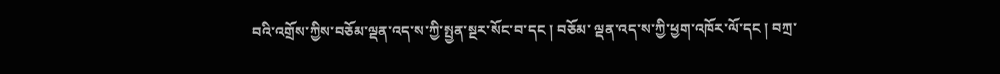བའི་འགྲོས་ཀྱིས་བཅོམ་ལྡན་འད་ས་ཀྱི་སྤྱན་སྔར་སོང་བ་དང ། བཅོམ་ ལྡན་འད་ས་ཀྱི་ཕྱག་འཁོར་ལོ་དང ། བཀྲ་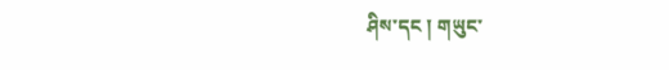ཤིས་དང ། གཡུང་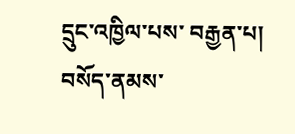དྲུང་འཁྱིལ་པས་ བརྒྱན་པ། བསོད་ནམས་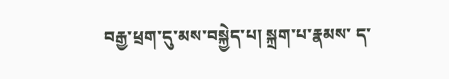བརྒྱ་ཕྲག་དུ་མས་བསྐྱེད་པ། སྐྲག་པ་རྣམས་ ད་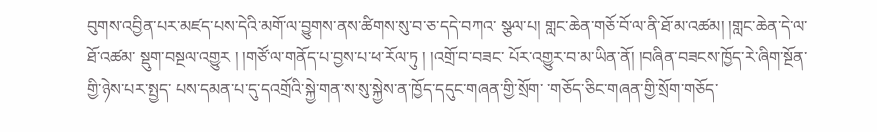བུགས་འབྱིན་པར་མཛད་པས་དེའི་མགོ་ལ་བྱུགས་ནས་ཚིགས་སུ་བ་ཅ་དདེ་བཀའ་ སྩལ་པ། གླང་ཆེན་གཅོ་བོ་ལ་ནི་ཐོ་མ་འཚམ། །གླང་ཆེན་དེ་ལ་ཐོ་འཚམ་ སྡུག་བསྔལ་འགྱུར ། །གཙོ་ལ་གནོད་པ་བྱས་པ་ཕ་རོལ་ཏུ ། །འགྲོ་བ་བཟང་ པོར་འགྱུར་བ་མ་ཡིན་ནོ། །བཞིན་བཟངས་ཁྱོད་རེ་ཞིག་སྔོན་གྱི་ཉེས་པར་སྤྱད་ པས་དམན་པ་དུ་དའགྲོའི་སྐྱེ་གན་ས་སུ་སྐྱེས་ན་ཁྱོད་དདུང་གཞན་གྱི་སྲོག་ ་གཅོད་ཅིང་གཞན་གྱི་སྲོག་གཅོད་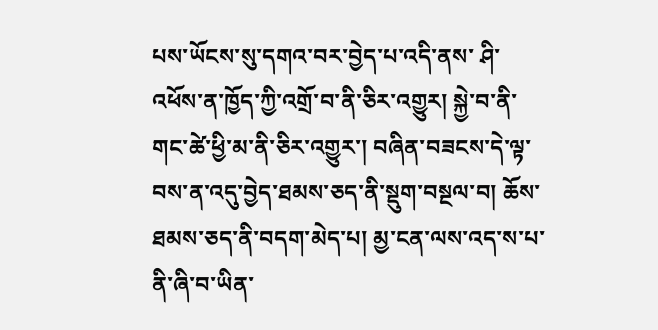པས་ཡོངས་སུ་དགའ་བར་བྱེད་པ་འདི་ནས་ ཤི་འཕོས་ན་ཁྱོད་ཀྱི་འགྲོ་བ་ནི་ཅིར་འགྱུར། སྐྱེ་བ་ནི་གང་ཚེ་ཕྱི་མ་ནི་ཅིར་འགྱུར་། བཞིན་བཟངས་དེ་ལྟ་བས་ན་འདུ་བྱེད་ཐམས་ཅད་ནི་སྡུག་བསྔལ་བ། ཆོས་ ཐམས་ཅད་ནི་བདག་མེད་པ། མྱ་ངན་ལས་འད་ས་པ་ནི་ཞི་བ་ཡིན་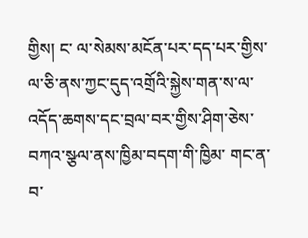གྱིས། ང་ ལ་སེམས་མངོན་པར་དད་པར་གྱིས་ལ་ཅི་ནས་ཀྱང་དུད་འགྲོའི་སྐྱེས་གན་ས་ལ་ འདོད་ཆགས་དང་བྲལ་བར་གྱིས་ཤིག་ཅེས་བཀའ་སྩལ་ནས་ཁྱིམ་བདག་གི་ཁྱིམ་ གང་ན་བ་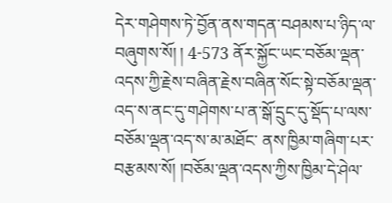དེར་གཤེགས་ཏེ་བྱོན་ནས་གདན་བཤམས་པ་ཉིད་ལ་བཞུགས་སོ། ། 4-573 ནོར་སྐྱོང་ཡང་བཅོམ་ལྡན་འདས་ཀྱི་རྗེས་བཞིན་རྗེས་བཞིན་སོང་སྟེ་བཅོམ་ལྡན་ འད་ས་ནང་དུ་གཤེགས་པ་ན་སྒོ་དྲུང་དུ་སྡོད་པ་ལས་བཅོམ་ལྡན་འད་ས་མ་མཐོང་ ནས་ཁྱིམ་གཞིག་པར་བརྩམས་སོ། །བཅོམ་ལྡན་འདས་ཀྱིས་ཁྱིམ་དེ་ཤེལ་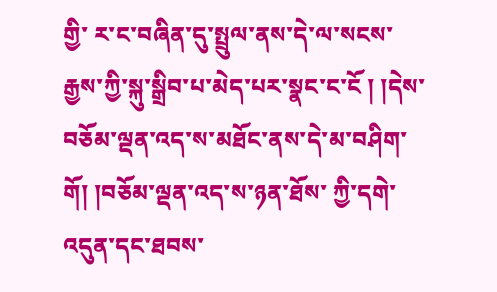གྱི་ ར་ང་བཞིན་དུ་སྤྲུལ་ནས་དེ་ལ་སངས་རྒྱས་ཀྱི་སྐུ་སྒྲིབ་པ་མེད་པར་སྣང་ང་ངོ ། །དེས་ བཅོམ་ལྡན་འད་ས་མཐོང་ནས་དེ་མ་བཤིག་གོ། །བཅོམ་ལྡན་འད་ས་ཉན་ཐོས་ ཀྱི་དགེ་འདུན་དང་ཐབས་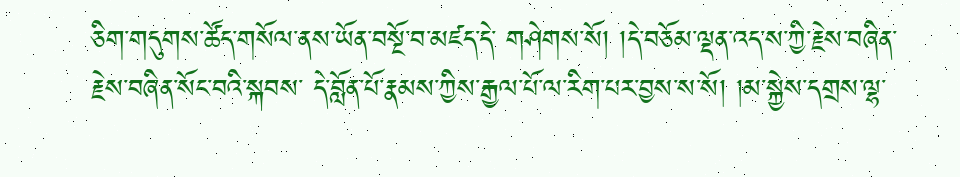ཅིག་གདུགས་ཚོད་གསོལ་ནས་ཡོན་བསྔོ་བ་མཛད་དེ་ གཤེགས་སོ། །དེ་བཅོམ་ལྡན་འད་ས་ཀྱི་རྗེས་བཞིན་རྗེས་བཞིན་སོང་བའི་སྐབས་ དེ་བློན་པོ་རྣམས་ཀྱིས་རྒྱལ་པོ་ལ་རིག་པར་བྱས་ས་སོ། །མ་སྐྱེས་དགྲས་ལྷ་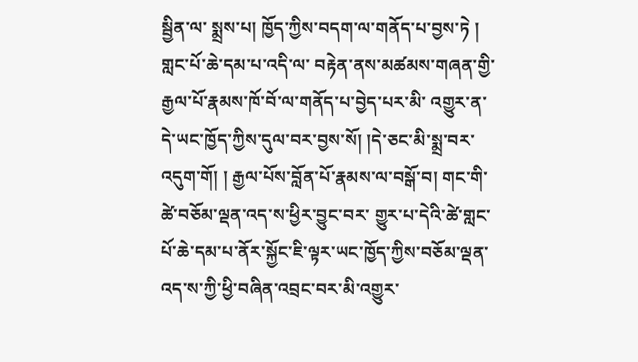སྦྱིན་ལ་ སྨྲས་པ། ཁྱོད་ཀྱིས་བདག་ལ་གནོད་པ་བྱས་ཏེ ། གླང་པོ་ཆེ་དམ་པ་འདི་ལ་ བརྟེན་ནས་མཚམས་གཞན་གྱི་རྒྱལ་པོ་རྣམས་ཁོ་བོ་ལ་གནོད་པ་བྱེད་པར་མི་ འགྱུར་ན་དེ་ཡང་ཁྱོད་ཀྱིས་དུལ་བར་བྱས་སོ། །དེ་ཅང་མི་སྨྲ་བར་འདུག་གོ། ། རྒྱལ་པོས་བློན་པོ་རྣམས་ལ་བསྒོ་བ། གང་གི་ཚེ་བཅོམ་ལྡན་འད་ས་ཕྱིར་བྱུང་བར་ གྱུར་པ་དེའི་ཚེ་གླང་པོ་ཆེ་དམ་པ་ནོར་སྐྱོང་ཇི་ལྟར་ཡང་ཁྱོད་ཀྱིས་བཅོམ་ལྡན་ འད་ས་ཀྱི་ཕྱི་བཞིན་འབྲང་བར་མི་འགྱུར་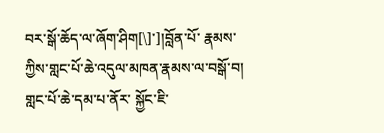བར་སྒོ་ཆོད་ལ་ཞོག་ཤིག[\]་]།བློན་པོ་ རྣམས་ཀྱིས་གླང་པོ་ཆེ་འདུལ་མཁན་རྣམས་ལ་བསྒོ་བ། གླང་པོ་ཆེ་དམ་པ་ནོར་ སྐྱོང་ཇི་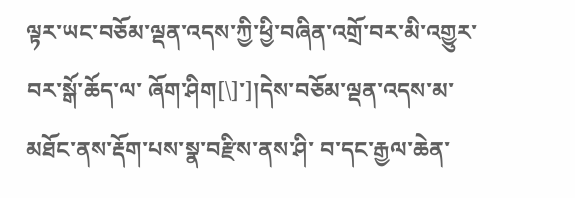ལྟར་ཡང་བཅོམ་ལྡན་འདས་ཀྱི་ཕྱི་བཞིན་འགྲོ་བར་མི་འགྱུར་བར་སྒོ་ཆོད་ལ་ ཞོག་ཤིག[\]་]།དེས་བཅོམ་ལྡན་འདས་མ་མཐོང་ནས་རྡོག་པས་སྣ་བརྫིས་ནས་ཤི་ བ་དང་རྒྱལ་ཆེན་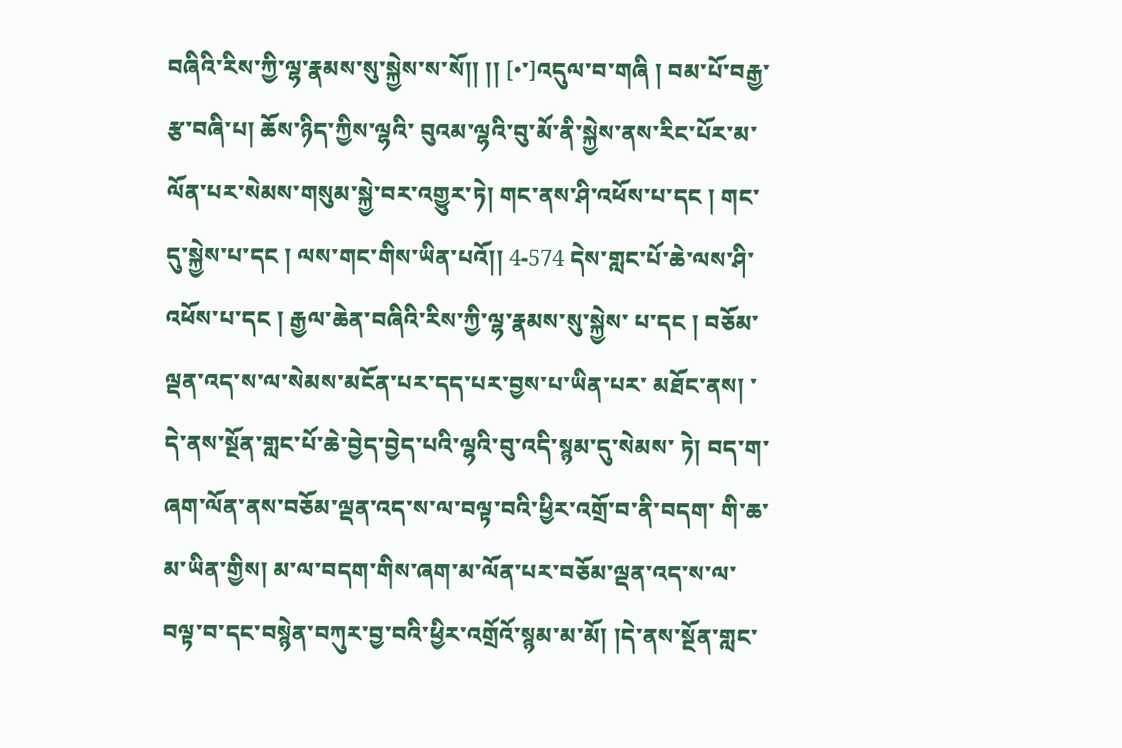བཞིའི་རིས་ཀྱི་ལྷ་རྣམས་སུ་སྐྱེས་ས་སོ།། །། [•་]འདུལ་བ་གཞི ། བམ་པོ་བརྒྱ་རྩ་བཞི་པ། ཆོས་ཉིད་ཀྱིས་ལྷའི་ བུའམ་ལྷའི་བུ་མོ་ནི་སྐྱེས་ནས་རིང་པོར་མ་ལོན་པར་སེམས་གསུམ་སྐྱེ་བར་འགྱུར་ཏེ། གང་ནས་ཤི་འཕོས་པ་དང ། གང་དུ་སྐྱེས་པ་དང ། ལས་གང་གིས་ཡིན་པའོ།། 4-574 དེས་གླང་པོ་ཆེ་ལས་ཤི་འཕོས་པ་དང ། རྒྱལ་ཆེན་བཞིའི་རིས་ཀྱི་ལྷ་རྣམས་སུ་སྐྱེས་ པ་དང ། བཅོམ་ལྡན་འད་ས་ལ་སེམས་མངོན་པར་དད་པར་བྱས་པ་ཡིན་པར་ མཐོང་ནས། ་དེ་ནས་སྔོན་གླང་པོ་ཆེ་བྱེད་བྱེད་པའི་ལྷའི་བུ་འདི་སྙམ་དུ་སེམས་ ཏེ། བད་ག་ཞག་ལོན་ནས་བཅོམ་ལྡན་འད་ས་ལ་བལྟ་བའི་ཕྱིར་འགྲོ་བ་ནི་བདག་ གི་ཆ་མ་ཡིན་གྱིས། མ་ལ་བདག་གིས་ཞག་མ་ལོན་པར་བཅོམ་ལྡན་འད་ས་ལ་ བལྟ་བ་དང་བསྙེན་བཀུར་བྱ་བའི་ཕྱིར་འགྲོའོ་སྙམ་མ་མོ། །དེ་ནས་སྔོན་གླང་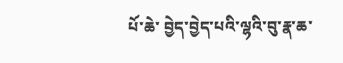པོ་ཆེ་ བྱེད་བྱེད་པའི་ལྷའི་བུ་རྣ་ཆ་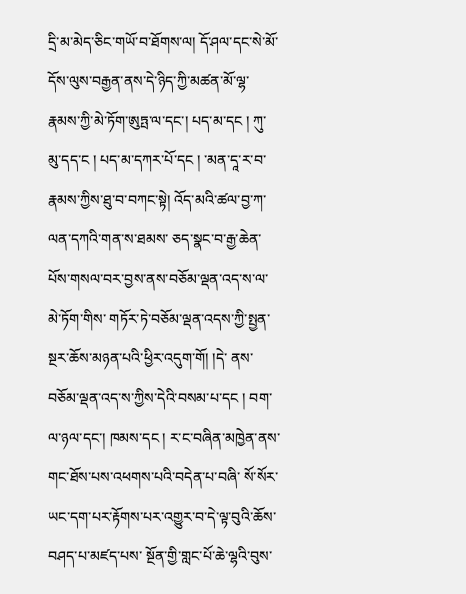དྲི་མ་མེད་ཅིང་གཡོ་བ་ཐོགས་ལ། དོ་ཤལ་དང་སེ་མོ་ དོས་ལུས་བརྒྱན་ནས་དེ་ཉིད་ཀྱི་མཚན་མོ་ལྷ་རྣམས་ཀྱི་མེ་ཏོག་ཨུཏྤ་ལ་དང་། པད་མ་དང ། ཀུ་མུ་དད་ང ། པད་མ་དཀར་པོ་དང ། ་མན་དཱ་ར་བ་ རྣམས་ཀྱིས་ཐུ་བ་བཀང་སྟེ། འོད་མའི་ཚལ་བྱ་ཀ་ལན་དཀའི་གན་ས་ཐམས་ ཅད་སྣང་བ་རྒྱ་ཆེན་པོས་གསལ་བར་བྱས་ནས་བཅོམ་ལྡན་འད་ས་ལ་མེ་ཏོག་གིས་ གཏོར་ཏེ་བཅོམ་ལྡན་འདས་ཀྱི་སྤྱན་སྔར་ཆོས་མཉན་པའི་ཕྱིར་འདུག་གོ། །དེ་ ནས་བཅོམ་ལྡན་འད་ས་ཀྱིས་དེའི་བསམ་པ་དང ། བག་ལ་ཉལ་དང་། ཁམས་དང ། ར་ང་བཞིན་མཁྱེན་ནས་གང་ཐོས་པས་འཕགས་པའི་བདེན་པ་བཞི་ སོ་སོར་ཡང་དག་པར་རྟོགས་པར་འགྱུར་བ་དེ་ལྟ་བུའི་ཆོས་བཤད་པ་མཛད་པས་ སྔོན་གྱི་གླང་པོ་ཆེ་ལྷའི་བུས་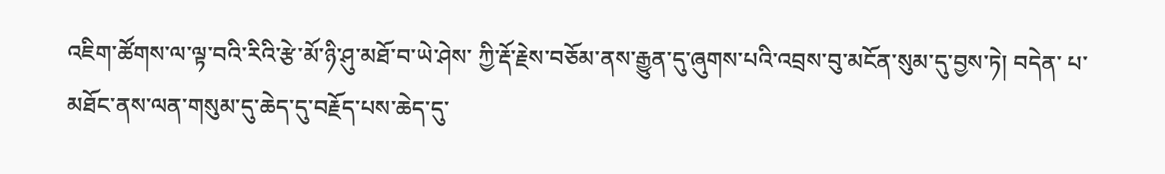འཇིག་ཚོགས་ལ་ལྟ་བའི་རིའི་རྩེ་མོ་ཉི་ཤུ་མཐོ་བ་ཡེ་ཤེས་ ཀྱི་རྡོ་རྗེས་བཅོམ་ནས་རྒྱུན་དུ་ཞུགས་པའི་འབྲས་བུ་མངོན་སུམ་དུ་བྱས་ཏེ། བདེན་ པ་མཐོང་ནས་ལན་གསུམ་དུ་ཆེད་དུ་བརྗོད་པས་ཆེད་དུ་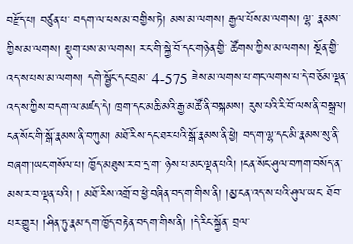བརྫོད་པ། བཙུན་པ་ བདག་ལ་ཕས་མ་བགྱིས་ཏེ། མས་མ་ལགས། རྒྱལ་པོས་མ་ལགས། ལྷ་ རྣམས་ཀྱིས་མ་ལགས། སྡུག་པས་མ་ལགས། ར་ང་གི་སྐྱེ་བོ་དང་གཉེན་གྱི་ ཚོགས་ཀྱིས་མ་ལགས། སྔོན་གྱི་འད་ས་པས་མ་ལགས། དགེ་སྦྱོང་དང་བྲམ་ 4-575 ཟེས་མ་ལགས་པ་གང་ལགས་པ་དེ་བ་ཅོམ་ལྡན་འད་ས་ཀྱིས་བདག་ལ་མཛད་དེ། ཁྲག་དང་མཆི་མའི་རྒྱ་མཚོ་ནི་བསྐམས། རུས་པའི་རི་བོ་ལས་ནི་བསྒྲལ། ངན་སོང་གི་སྒོ་རྣམས་ནི་བཀུམ། མཐོ་རིས་དང་ཐར་པའི་སྒོ་རྣམས་ནི་ཕྱེ། བད་ག་ལྷ་དང་མི་རྣམས་སུ་ནི་བཞག་།ཡང་གསོལ་པ། ཁྱོད་མཐུས་ར་བ་དྲ་ག་ ཉེས་པ་མང་ལྡན་པའི། །ངན་སོང་ཤུལ་བཀག་བསོད་ན་མས་ར་བ་ལྡན་པའི། ། མཐོ་རིས་འགྲོ་བ་ཕྱེ་བཞིན་བད་ག་གིས་ནི། །མྱ་ངན་འད་ས་པའི་ཤུལ་ཡང་ ཐོབ་པར་གྱུར། །ཤིན་ཏུ་རྣམ་དག་ཁྱོད་བརྟེན་བདག་གིས་ནི། །དེ་རིང་སྐྱོན་ བྲལ་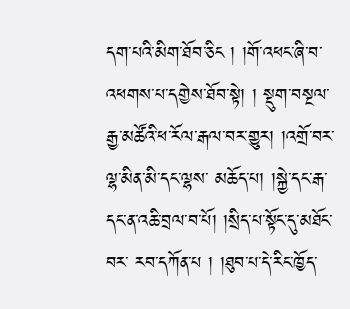དག་པའི་མིག་ཐོབ་ཅིང ། །གོ་འཕང་ཞི་བ་འཕགས་པ་དགྱེས་ཐོབ་སྟེ། ། སྡུག་བསྔལ་རྒྱ་མཚོའི་ཕ་རོལ་རྒལ་བར་གྱུར། །འགྲོ་བར་ལྷ་མིན་མི་དང་ལྷས་ མཆོད་པ། །སྐྱེ་དང་རྒ་དང་ན་འཆི་བྲལ་བ་པོ། །སྲིད་པ་སྟོང་དུ་མཐོང་བར་ རབ་དཀོན་པ ། །ཐུབ་པ་དེ་རིང་ཁྱོད་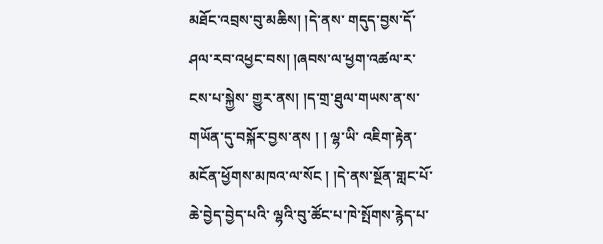མཐོང་འབྲས་བུ་མཆིས། །དེ་ནས་ གདུད་བྱས་དོ་ཤལ་རབ་འཕྱང་བས། །ཞབས་ལ་ཕྱག་འཚལ་ར་ངས་པ་སྐྱེས་ གྱུར་ནས། །ད་གྲ་ཐུལ་གཡས་ན་ས་གཡོན་དུ་བསྐོར་བྱས་ནས ། ། ལྷ་ཡི་ འཇིག་རྟེན་མངོན་ཕྱོགས་མཁའ་ལ་སོང ། །དེ་ནས་སྔོན་གླང་པོ་ཆེ་བྱེད་བྱེད་པའི་ ལྷའི་བུ་ཚོང་པ་ཁེ་སྤོགས་རྙེད་པ་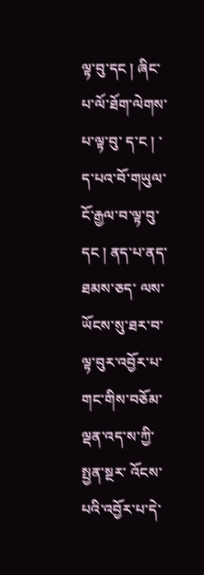ལྟ་བུ་དང ། ཞིང་པ་ལོ་ཐོག་ལེགས་པ་ལྟ་བུ་ ད་ང ། ་ད་པའ་བོ་གཡུལ་ངོ་རྒྱལ་བ་ལྟ་བུ་དང ། ནད་པ་ནད་ཐམས་ཅད་ ལས་ཡོངས་སུ་ཐར་བ་ལྟ་བུར་འབྱོར་པ་གང་གིས་བཅོམ་ལྡན་འད་ས་ཀྱི་སྤྱན་སྔར་ འོངས་པའི་འབྱོར་པ་དེ་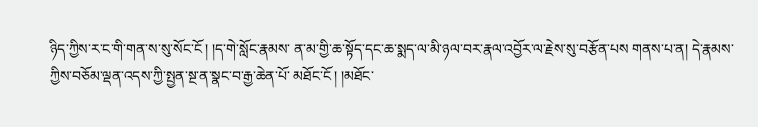ཉིད་ཀྱིས་ར་ང་གི་གན་ས་སུ་སོང་ངོ ། །ད་གེ་སློང་རྣམས་ ན་མ་གྱི་ཆ་སྟོད་དང་ཆ་སྨད་ལ་མི་ཉལ་བར་རྣལ་འབྱོར་ལ་རྗེས་སུ་བརྩོན་པས གནས་པ་ན། དེ་རྣམས་ཀྱིས་བཅོམ་ལྡན་འདས་ཀྱི་སྤྱན་སྔ་ན་སྣང་བ་རྒྱ་ཆེན་པོ་ མཐོང་ངོ ། །མཐོང་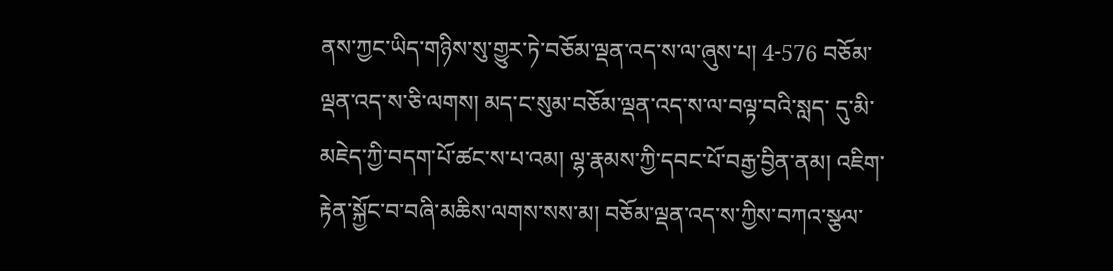ནས་ཀྱང་ཡིད་གཉིས་སུ་གྱུར་ཏེ་བཅོམ་ལྡན་འད་ས་ལ་ཞུས་པ། 4-576 བཅོམ་ལྡན་འད་ས་ཅི་ལགས། མད་ང་སུམ་བཅོམ་ལྡན་འད་ས་ལ་བལྟ་བའི་སླད་ དུ་མི་མཇེད་ཀྱི་བདག་པོ་ཚང་ས་པ་འམ། ལྷ་རྣམས་ཀྱི་དབང་པོ་བརྒྱ་བྱིན་ནམ། འཇིག་རྟེན་སྐྱོང་བ་བཞི་མཆིས་ལགས་སས་མ། བཅོམ་ལྡན་འད་ས་ཀྱིས་བཀའ་སྩལ་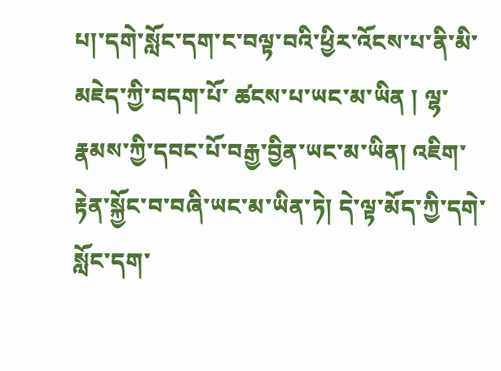པ།་དགེ་སློང་དག་ང་བལྟ་བའི་ཕྱིར་འོངས་པ་ནི་མི་མཇེད་ཀྱི་བདག་པོ་ ཚངས་པ་ཡང་མ་ཡིན ། ལྷ་རྣམས་ཀྱི་དབང་པོ་བརྒྱ་བྱིན་ཡང་མ་ཡིན། འཇིག་རྟེན་སྐྱོང་བ་བཞི་ཡང་མ་ཡིན་ཏེ། དེ་ལྟ་མོད་ཀྱི་དགེ་སློང་དག་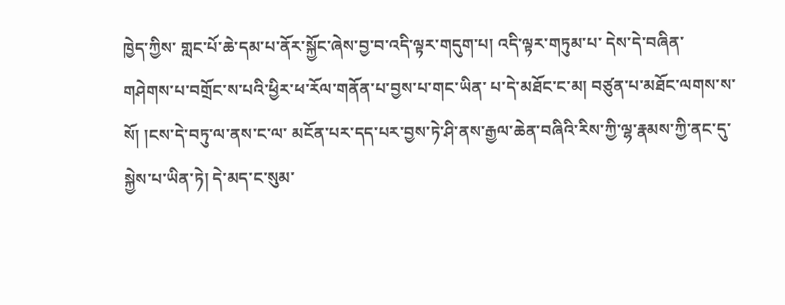ཁྱེད་ཀྱིས་ གླང་པོ་ཆེ་དམ་པ་ནོར་སྐྱོང་ཞེས་བྱ་བ་འདི་ལྟར་གདུག་པ། འདི་ལྟར་གཏུམ་པ་ དེས་དེ་བཞིན་གཤེགས་པ་བགྲོང་ས་པའི་ཕྱིར་ཕ་རོལ་གནོན་པ་བྱས་པ་གང་ཡིན་ པ་དེ་མཐོང་ང་མ། བཙུན་པ་མཐོང་ལགས་ས་སོ། །ངས་དེ་བཏུ་ལ་ནས་ང་ལ་ མངོན་པར་དད་པར་བྱས་ཏེ་ཤི་ནས་རྒྱལ་ཆེན་བཞིའི་རིས་ཀྱི་ལྷ་རྣམས་ཀྱི་ནང་དུ་ སྐྱེས་པ་ཡིན་ཏེ། དེ་མད་ང་སུམ་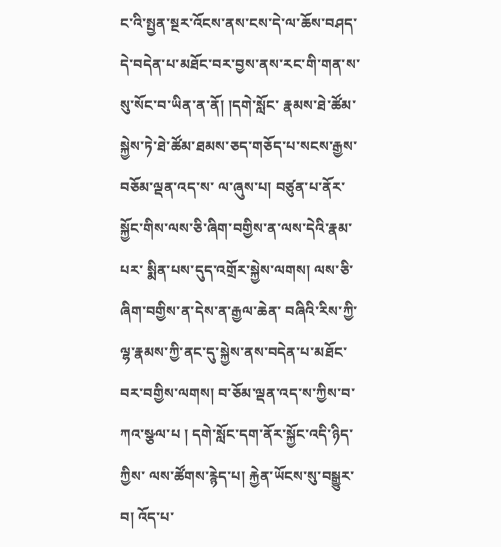ང་འི་སྤྱན་སྔར་འོངས་ནས་ངས་དེ་ལ་ཆོས་བཤད་ དེ་བདེན་པ་མཐོང་བར་བྱས་ནས་རང་གི་གན་ས་སུ་སོང་བ་ཡིན་ན་ནོ། །དགེ་སློང་ རྣམས་ཐེ་ཚོམ་སྐྱེས་ཏེ་ཐེ་ཚོམ་ཐམས་ཅད་གཅོད་པ་སངས་རྒྱས་བཅོམ་ལྡན་འད་ས་ ལ་ཞུས་པ། བཙུན་པ་ནོར་སྐྱོང་གིས་ལས་ཅི་ཞིག་བགྱིས་ན་ལས་དེའི་རྣམ་པར་ སྨིན་པས་དུད་འགྲོར་སྐྱེས་ལགས། ལས་ཅི་ཞིག་བགྱིས་ན་དེས་ན་རྒྱལ་ཆེན་ བཞིའི་རིས་ཀྱི་ལྷ་རྣམས་ཀྱི་ནང་དུ་སྐྱེས་ནས་བདེན་པ་མཐོང་བར་བགྱིས་ལགས། བ་ཅོམ་ལྡན་འད་ས་ཀྱིས་བ་ཀའ་སྩལ་པ ། དགེ་སློང་དག་ནོར་སྐྱོང་འདི་ཉིད་ཀྱིས་ ལས་ཚོགས་རྙེད་པ། རྐྱེན་ཡོངས་སུ་བསྒྱུར་བ། འོད་པ་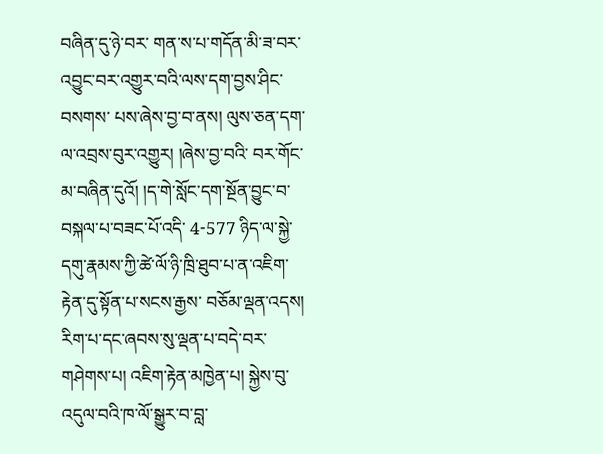བཞིན་དུ་ཉེ་བར་ གན་ས་པ་གདོན་མི་ཟ་བར་འབྱུང་བར་འགྱུར་བའི་ལས་དག་བྱས་ཤིང་བསགས་ པས་ཞེས་བྱ་བ་ནས། ལུས་ཅན་དག་ལ་འབྲས་བུར་འགྱུར། །ཞེས་བྱ་བའི་ བར་གོང་མ་བཞིན་དུའོ། །ད་གེ་སློང་དག་སྔོན་བྱུང་བ་བསྐལ་པ་བཟང་པོ་འདི་ 4-577 ཉིད་ལ་སྐྱེ་དགུ་རྣམས་ཀྱི་ཚེ་ལོ་ཉི་ཁྲི་ཐུབ་པ་ན་འཇིག་རྟེན་དུ་སྟོན་པ་སངས་རྒྱས་ བཅོམ་ལྡན་འདས། རིག་པ་དང་ཞབས་སུ་ལྡན་པ་བདེ་བར་གཤེགས་པ། འཇིག་རྟེན་མཁྱེན་པ། སྐྱེས་བུ་འདུལ་བའི་ཁ་ལོ་སྒྱུར་བ་བླ་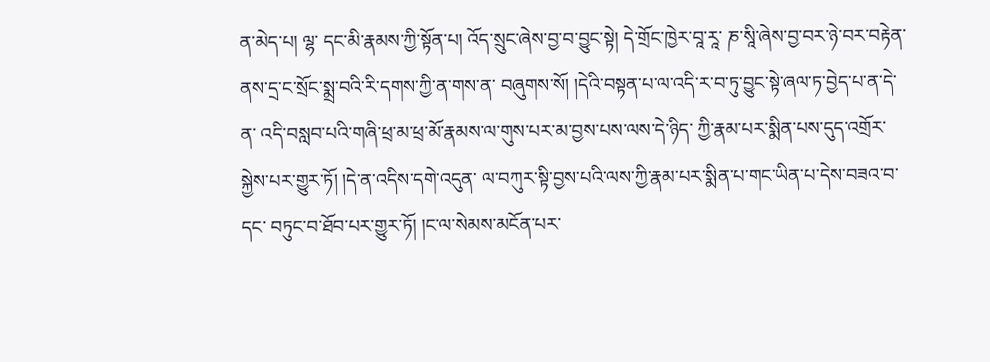ན་མེད་པ། ལྷ་ དང་མི་རྣམས་ཀྱི་སྟོན་པ། འོད་སྲུང་ཞེས་བྱ་བ་བྱུང་སྟེ། དེ་གྲོང་ཁྱེར་བཱ་རཱ་ ཎ་སཱི་ཞེས་བྱ་བར་ཉེ་བར་བརྟེན་ནས་དྲ་ང་སྲོང་སྨྲ་བའི་རི་དགས་ཀྱི་ན་གས་ན་ བཞུགས་སོ། །དེའི་བསྟན་པ་ལ་འདི་ར་བ་ཏུ་བྱུང་སྟེ་ཞལ་ཏ་བྱེད་པ་ན་དེ་ན་ འདི་བསླབ་པའི་གཞི་ཕྲ་མ་ཕྲ་མོ་རྣམས་ལ་གུས་པར་མ་བྱས་པས་ལས་དེ་ཉིད་ ཀྱི་རྣམ་པར་སྨིན་པས་དུད་འགྲོར་སྐྱེས་པར་གྱུར་ཏོ། །དེ་ན་འདིས་དགེ་འདུན་ ལ་བཀུར་སྟི་བྱས་པའི་ལས་ཀྱི་རྣམ་པར་སྨིན་པ་གང་ཡིན་པ་དེས་བཟའ་བ་དང་ བཏུང་བ་ཐོབ་པར་གྱུར་ཏོ། །ང་ལ་སེམས་མངོན་པར་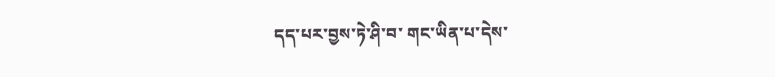དད་པར་བྱས་ཏེ་ཤི་བ་ གང་ཡིན་པ་དེས་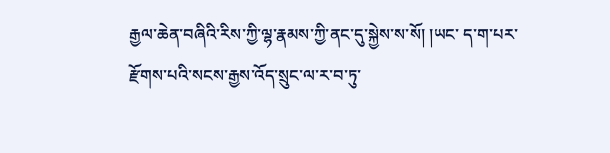རྒྱལ་ཆེན་བཞིའི་རིས་ཀྱི་ལྷ་རྣམས་ཀྱི་ནང་དུ་སྐྱེས་ས་སོ། །ཡང་ ད་ག་པར་རྫོགས་པའི་སངས་རྒྱས་འོད་སྲུང་ལ་ར་བ་ཏུ་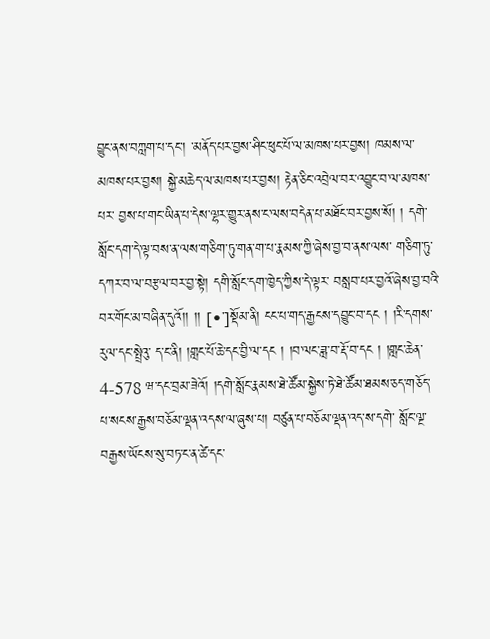བྱུང་ནས་བཀླག་པ་དང་། ་མནོད་པར་བྱས་ཤིང་ཕུང་པོ་ལ་མཁས་པར་བྱས། ཁམས་ལ་མཁས་པར་བྱས། སྐྱེ་མཆེད་ལ་མཁས་པར་བྱས། རྟེན་ཅིང་འབྲེལ་བར་འབྱུང་བ་ལ་མཁས་པར་ བྱས་པ་གང་ཡིན་པ་དེས་ལྷར་གྱུར་ནས་ང་ལས་བདེན་པ་མཐོང་བར་བྱས་སོ། ། དགེ་སློང་དག་དེ་ལྟ་བས་ན་ལས་གཅིག་ཏུ་གན་ག་པ་རྣམས་ཀྱི་ཞེས་བྱ་བ་ནས་ལས་ གཅིག་ཏུ་དཀར་བ་ལ་བརྩལ་བར་བྱ་སྟེ། དགི་སློང་དག་ཁྱེད་ཀྱིས་དེ་ལྟར་ བསླབ་པར་བྱའོ་ཞེས་བྱ་བའི་བར་གོང་མ་བཞིན་དུའོ།། །། [•་]སྡོམ་ནི། ངང་པ་གད་རྒྱངས་དབྱུང་བ་དང ། །རི་དགས་རུལ་དང་སྤྲེའུ་ ད་ང་ནི། །གླང་པོ་ཆེ་དང་བྱི་ལ་དང ། །བ་ལང་ཟླ་བ་རྡོ་བ་དང ། །གླང་ཆེན་ 4-578 ཝ་དང་བྲམ་ཟེའོ། །དགེ་སློང་རྣམས་ཐེ་ཚོམ་སྐྱེས་ཏེ་ཐེ་ཚོམ་ཐམས་ཅད་གཅོད་ པ་སངས་རྒྱས་བཅོམ་ལྡན་འདས་ལ་ཞུས་པ། བཙུན་པ་བཅོམ་ལྡན་འད་ས་དགེ་ སློང་ལྔ་བརྒྱས་ཡོངས་སུ་བཏ་ང་ན་ཚེ་དང་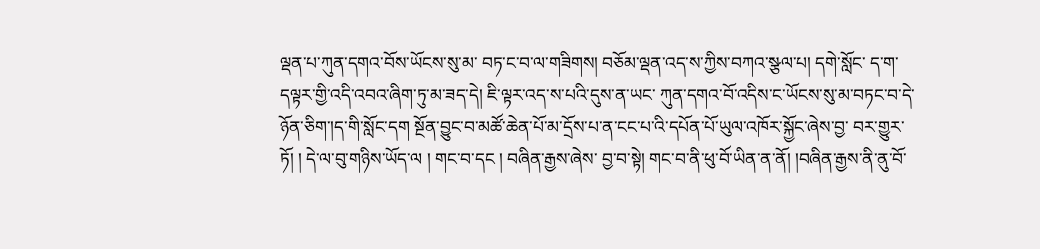ལྡན་པ་ཀུན་དགའ་བོས་ཡོངས་སུ་མ་ བཏ་ང་བ་ལ་གཟིགས། བཅོམ་ལྡན་འད་ས་ཀྱིས་བཀའ་སྩལ་པ། དགེ་སློང་ ད་ག་དལྟར་གྱི་འདི་འབའ་ཞིག་ཏུ་མ་ཟད་དེ། ཇི་ལྟར་འད་ས་པའི་དུས་ན་ཡང་ ཀུན་དགའ་བོ་འདིས་ང་ཡོངས་སུ་མ་བཏང་བ་དེ་ཉོན་ཅིག་།ད་གི་སློང་དག སྔོན་བྱུང་བ་མཚོ་ཆེན་པོ་མ་དྲོས་པ་ན་ངང་པ་འི་དཔོན་པོ་ཡུལ་འཁོར་སྐྱོང་ཞེས་བྱ་ བར་གྱུར་ཏོ། ། དེ་ལ་བུ་གཉིས་ཡོད་ལ ། གང་བ་དང ། བཞིན་རྒྱས་ཞེས་ བྱ་བ་སྟེ། གང་བ་ནི་ཕུ་བོ་ཡིན་ན་ནོ། །བཞིན་རྒྱས་ནི་ནུ་བོ་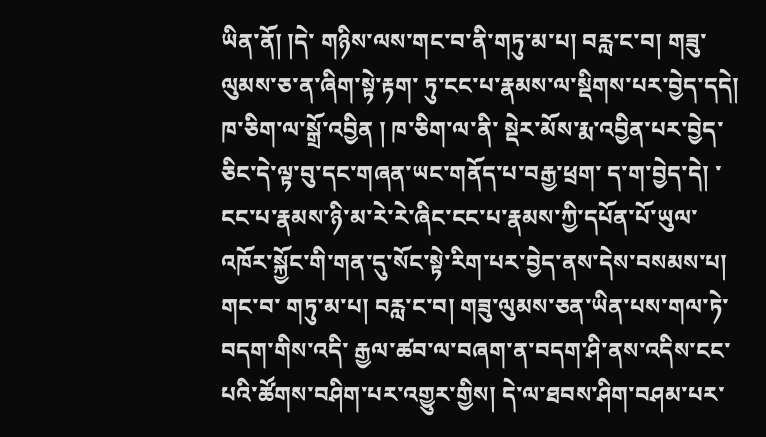ཡིན་ནོ། །དེ་ གཉིས་ལས་གང་བ་ནི་གཏུ་མ་པ། བརླ་ང་བ། གཟུ་ལུམས་ཅ་ན་ཞིག་སྟེ་རྟག་ ཏུ་ངང་པ་རྣམས་ལ་སྡིགས་པར་བྱེད་དདེ། ཁ་ཅིག་ལ་སྒྲོ་འབྱིན ། ཁ་ཅིག་ལ་ནི་ སྡེར་མོས་རྨ་འབྱིན་པར་བྱེད་ཅིང་དེ་ལྟ་བུ་དང་གཞན་ཡང་གནོད་པ་བརྒྱ་ཕྲག་ ད་ག་བྱེད་དེ། ་ངང་པ་རྣམས་ཉི་མ་རེ་རེ་ཞིང་ངང་པ་རྣམས་ཀྱི་དཔོན་པོ་ཡུལ་ འཁོར་སྐྱོང་གི་གན་དུ་སོང་སྟེ་རིག་པར་བྱེད་ནས་དེས་བསམས་པ། གང་བ་ གཏུ་མ་པ། བརླ་ང་བ། གཟུ་ལུམས་ཅན་ཡིན་པས་གལ་ཏེ་བདག་གིས་འདི་ རྒྱལ་ཚབ་ལ་བཞག་ན་བདག་ཤི་ནས་འདིས་ངང་པའི་ཚོགས་བཤིག་པར་འགྱུར་གྱིས། དེ་ལ་ཐབས་ཤིག་བཤམ་པར་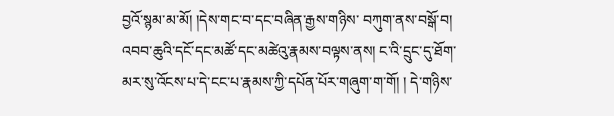བྱའོ་སྙམ་མ་མོ། །དེས་གང་བ་དང་བཞིན་རྒྱས་གཉིས་ བཀུག་ནས་བསྒོ་བ། འབབ་ཆུའི་དངོ་དང་མཚོ་དང་མཚེའུ་རྣམས་བལྟས་ནས། ང་འི་དྲུང་དུ་ཐོག་མར་སུ་འོངས་པ་དེ་ངང་པ་རྣམས་ཀྱི་དཔོན་པོར་གཞུག་ག་གོ། ། དེ་གཉིས་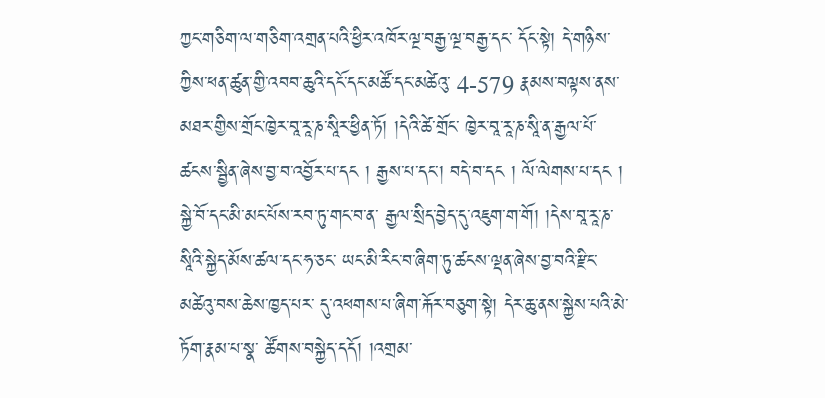ཀྱང་གཅིག་ལ་གཅིག་འགྲན་པའི་ཕྱིར་འཁོར་ལྔ་བརྒྱ་ལྔ་བརྒྱ་དང་ དོང་སྟེ། དེ་གཉིས་ཀྱིས་ཕན་ཚུན་གྱི་འབབ་ཆུའི་དངོ་དང་མཚོ་དང་མཚེའུ་ 4-579 རྣམས་བལྟས་ནས་མཐར་གྱིས་གྲོང་ཁྱེར་བཱ་རཱ་ཎ་སཱིར་ཕྱིན་ཏོ། །དེའི་ཚེ་གྲོང་ ཁྱེར་བཱ་རཱ་ཎ་སཱི་ན་རྒྱལ་པོ་ཚངས་སྦྱིན་ཞེས་བྱ་བ་འབྱོར་པ་དང ། རྒྱས་པ་དང་། བདེ་བ་དང ། ལོ་ལེགས་པ་དང ། སྐྱེ་བོ་དང་མི་མང་པོས་རབ་ཏུ་གང་བ་ན་ རྒྱལ་སྲིད་བྱེད་དུ་འཇུག་ག་གོ། །དེས་བཱ་རཱ་ཎ་སཱིའི་སྐྱེད་མོས་ཚལ་དང་ཧ་ཅང་ ཡང་མི་རིང་བ་ཞིག་ཏུ་ཚངས་ལྡན་ཞེས་བྱ་བའི་རྫིང་མཚེའུ་བས་ཆེས་ཁྱད་པར་ དུ་འཕགས་པ་ཞིག་རྐོར་བཅུག་སྟེ། དེར་ཆུ་ནས་སྐྱེས་པའི་མེ་ཏོག་རྣམ་པ་སྣ་ ཚོགས་བསྐྱེད་དདོ། །འགྲམ་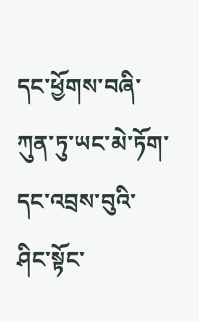དང་ཕྱོགས་བཞི་ཀུན་ཏུ་ཡང་མེ་ཏོག་དང་འབྲས་བུའི་ ཤིང་སྟོང་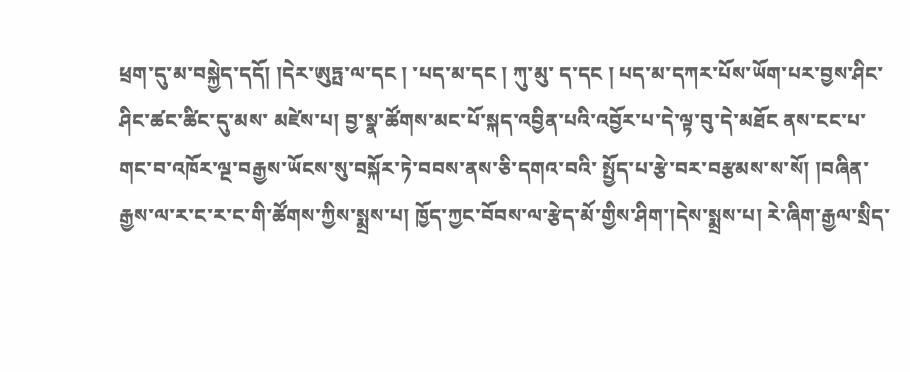ཕྲག་དུ་མ་བསྐྱེད་དདོ། །དེར་ཨུཏྤ་ལ་དང ། ་པད་མ་དང ། ཀུ་མུ་ ད་དང ། པད་མ་དཀར་པོས་ཡོག་པར་བྱས་ཤིང་ཤིང་ཚང་ཚིང་དུ་མས་ མཛེས་པ། བྱ་སྣ་ཚོགས་མང་པོ་སྐད་འབྱིན་པའི་འབྱོར་པ་དེ་ལྟ་བུ་དེ་མཐོང ནས་ངང་པ་གང་བ་འཁོར་ལྔ་བརྒྱས་ཡོངས་སུ་བསྐོར་ཏེ་བབས་ནས་ཅི་དགའ་བའི་ སྤྱོད་པ་རྩེ་བར་བརྩམས་ས་སོ། །བཞིན་རྒྱས་ལ་ར་ང་ར་ང་གི་ཚོགས་ཀྱིས་སྨྲས་པ། ཁྱོད་ཀྱང་བོབས་ལ་རྩེད་མོ་གྱིས་ཤིག་།དེས་སྨྲས་པ། རེ་ཞིག་རྒྱལ་སྲིད་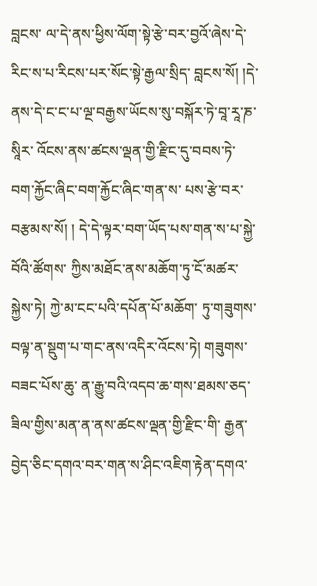བླངས་ ལ་དེ་ནས་ཕྱིས་ལོག་སྟེ་རྩེ་བར་བྱའོ་ཞེས་དེ་རིང་ས་པ་རིངས་པར་སོང་སྟེ་རྒྱལ་སྲིད་ བླངས་སོ། །དེ་ནས་དེ་ང་ང་པ་ལྔ་བརྒྱས་ཡོངས་སུ་བསྐོར་ཏེ་བཱ་རཱ་ཎ་སཱིར་ འོངས་ནས་ཚངས་ལྡན་གྱི་རྫིང་དུ་བབས་ཏེ་བག་རྐྱོང་ཞིང་བག་རྐྱོང་ཞིང་གན་ས་ པས་རྩེ་བར་བརྩམས་སོ། ། དེ་དེ་ལྟར་བག་ཡོད་པས་གན་ས་པ་སྐྱེ་བོའི་ཚོགས་ ཀྱིས་མཐོང་ནས་མཆོག་ཏུ་ངོ་མཚར་སྐྱེས་ཏེ། ཀྱེ་མ་ངང་པའི་དཔོན་པོ་མཆོག་ ཏུ་གཟུགས་བལྟ་ན་སྡུག་པ་གང་ནས་འདིར་འོངས་ཏེ། གཟུགས་བཟང་པོས་ཆུ་ ན་རྒྱུ་བའི་འདབ་ཆ་གས་ཐམས་ཅད་ཟིལ་གྱིས་མན་ན་ནས་ཚངས་ལྡན་གྱི་རྫིང་གི་ རྒྱན་བྱེད་ཅིང་དགའ་བར་གན་ས་ཤིང་འཇིག་རྟེན་དགའ་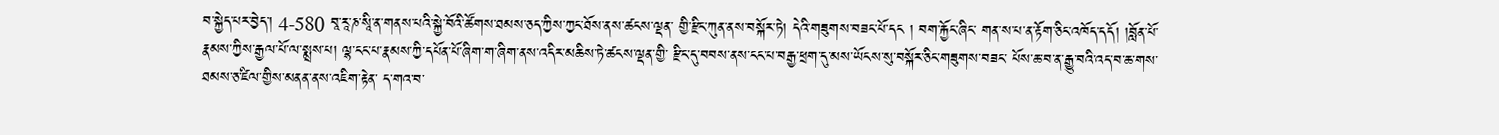བ་སྐྱེད་པར་བྱེད་། 4-580 བཱ་རཱ་ཎ་སཱི་ན་གནས་པའི་སྐྱེ་བོའི་ཚོགས་ཐམས་ཅད་ཀྱིས་ཀྱང་ཐོས་ནས་ཚངས་ལྡན་ གྱི་རྫིང་ཀུན་ནས་བསྐོར་ཏེ། དེའི་གཟུགས་བཟང་པོ་དང ། བག་རྐྱོང་ཞིང་ གན་ས་པ་ན་རྟོག་ཅིང་འཁོད་དདོ། །བློན་པོ་རྣམས་ཀྱིས་རྒྱལ་པོ་ལ་སྨྲས་པ། ལྷ་ངང་པ་རྣམས་ཀྱི་དཔོན་པོ་ཞིག་ག་ཞིག་ནས་འདིར་མཆིས་ཏེ་ཚངས་ལྡན་གྱི་ རྫིང་དུ་བབས་ནས་ངང་པ་བརྒྱ་ཕྲག་དུ་མས་ཡོངས་སུ་བསྐོར་ཅིང་གཟུགས་བཟང་ པོས་ཆ་བ་ན་རྒྱུ་བའི་འད་བ་ཆ་གས་ཐམས་ཅ་ཛིལ་གྱིས་མནན་ནས་འཇིག་རྟེན་ ད་གའ་བ་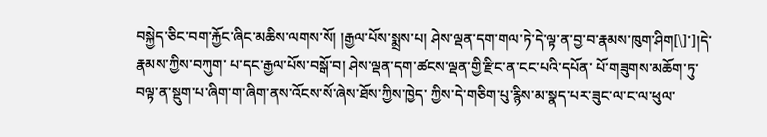བསྐྱེད་ཅིང་བག་རྐྱོང་ཞིང་མཆིས་ལགས་སོ། །རྒྱལ་པོས་སྨྲས་པ། ཤེས་ལྡན་དག་གལ་ཏེ་དེ་ལྟ་ན་བྱ་བ་རྣམས་ཁུག་ཤིག[\]་]།དེ་རྣམས་ཀྱིས་བཀུག་ པ་དང་རྒྱལ་པོས་བསྒོ་བ། ཤེས་ལྡན་དག་ཚངས་ལྡན་གྱི་རྫིང་ན་ངང་པའི་དཔོན་ པོ་གཟུགས་མཆོག་ཏུ་བལྟ་ན་སྡུག་པ་ཞིག་ག་ཞིག་ནས་འོངས་སོ་ཞེས་ཐོས་ཀྱིས་ཁྱེད་ ཀྱིས་དེ་གཅིག་པུ་རྙིས་མ་སྣད་པར་ཟུང་ལ་ང་ལ་ཕུལ་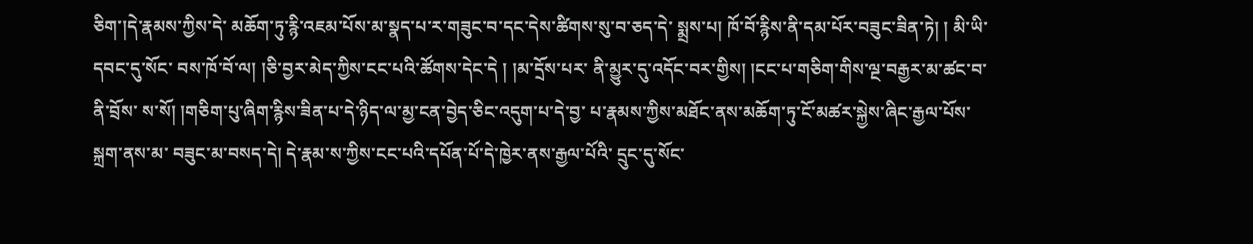ཅིག་།དེ་རྣམས་ཀྱིས་དེ་ མཆོག་ཏུ་རྙི་འཇམ་པོས་མ་སྣད་པ་ར་གཟུང་བ་དང་དེས་ཚིགས་སུ་བ་ཅད་དེ་ སྨྲས་པ། ཁོ་བོ་རྙིས་ནི་དམ་པོར་བཟུང་ཟིན་ཏེ། ། མི་ཡི་དབང་དུ་སོང་ བས་ཁོ་བོ་ལ། །ཅི་བྱར་མེད་ཀྱིས་ངང་པའི་ཚོགས་དེང་དེ ། །མ་དྲོས་པར་ ནི་མྱུར་དུ་འདོང་བར་གྱིས། །ངང་པ་གཅིག་གིས་ལྔ་བརྒྱར་མ་ཚང་བ་ནི་བྲོས་ ས་སོ། །གཅིག་པུ་ཞིག་རྙིས་ཟིན་པ་དེ་ཉིད་ལ་མྱ་ངན་བྱེད་ཅིང་འདུག་པ་དེ་བྱ་ པ་རྣམས་ཀྱིས་མཐོང་ནས་མཆོག་ཏུ་ངོ་མཚར་སྐྱེས་ཞིང་རྒྱལ་པོས་སྐྲག་ནས་མ་ བཟུང་མ་བསད་དེ། དེ་རྣམ་ས་ཀྱིས་ངང་པའི་དཔོན་པོ་དེ་ཁྱེར་ནས་རྒྱལ་པོའི་ དྲུང་དུ་སོང་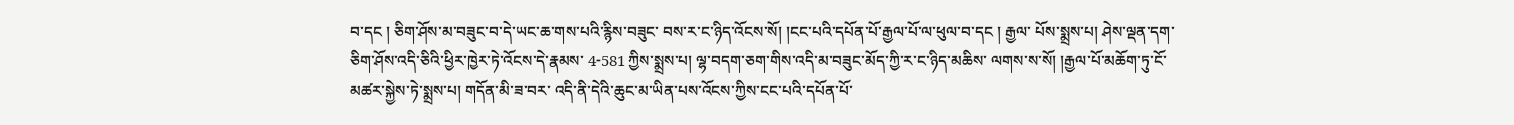བ་དང ། ཅིག་ཤོས་མ་བཟུང་བ་དེ་ཡང་ཆ་གས་པའི་རྙིས་བཟུང་ བས་ར་ང་ཉིད་འོངས་སོ། །ངང་པའི་དཔོན་པོ་རྒྱལ་པོ་ལ་ཕུལ་བ་དང ། རྒྱལ་ པོས་སྨྲས་པ། ཤེས་ལྡན་དག་ཅིག་ཤོས་འདི་ཅིའི་ཕྱིར་ཁྱེར་ཏེ་འོངས་དེ་རྣམས་ 4-581 ཀྱིས་སྨྲས་པ། ལྷ་བདག་ཅག་གིས་འདི་མ་བཟུང་མོད་ཀྱི་ར་ང་ཉིད་མཆིས་ ལགས་ས་སོ། །རྒྱལ་པོ་མཆོག་ཏུ་ངོ་མཚར་སྐྱེས་ཏེ་སྨྲས་པ། གདོན་མི་ཟ་བར་ འདི་ནི་དེའི་ཆུང་མ་ཡིན་པས་འོངས་ཀྱིས་ངང་པའི་དཔོན་པོ་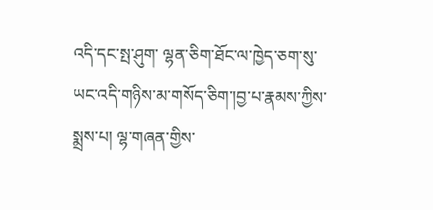འདི་དང་སྤ་ཤུག་ ལྷན་ཅིག་ཐོང་ལ་ཁྱེད་ཅག་སུ་ཡང་འདི་གཉིས་མ་གསོད་ཅིག་།བྱ་པ་རྣམས་ཀྱིས་ སྨྲས་པ། ལྷ་གཞན་གྱིས་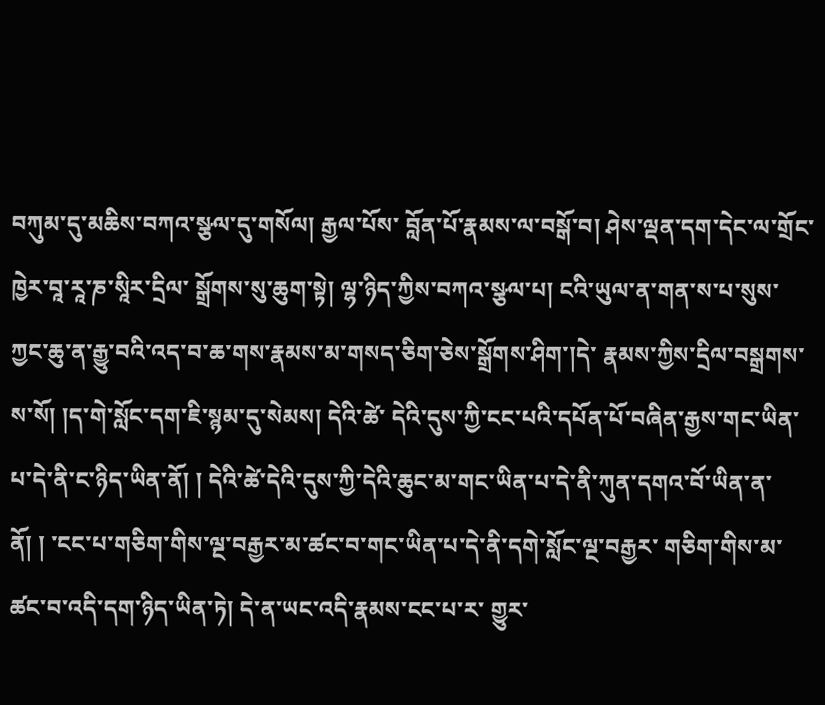བཀུམ་དུ་མཆིས་བཀའ་སྩལ་དུ་གསོལ། རྒྱལ་པོས་ བློན་པོ་རྣམས་ལ་བསྒོ་བ། ཤེས་ལྡན་དག་དེང་ལ་གྲོང་ཁྱེར་བཱ་རཱ་ཎ་སཱིར་དྲིལ་ སྒྲོགས་སུ་ཆུག་སྟེ། ལྷ་ཉིད་ཀྱིས་བཀའ་སྩལ་པ། ངའི་ཡུལ་ན་གན་ས་པ་སུས་ ཀྱང་ཆུ་ན་རྒྱུ་བའི་འད་བ་ཆ་གས་རྣམས་མ་གསད་ཅིག་ཅེས་སྒྲོགས་ཤིག་།དེ་ རྣམས་ཀྱིས་དྲིལ་བསྒྲགས་ས་སོ། །ད་གེ་སློང་དག་ཇི་སྙམ་དུ་སེམས། དེའི་ཚེ་ དེའི་དུས་ཀྱི་ངང་པའི་དཔོན་པོ་བཞིན་རྒྱས་གང་ཡིན་པ་དེ་ནི་ང་ཉིད་ཡིན་ནོ། ། དེའི་ཚེ་དེའི་དུས་ཀྱི་དེའི་ཆུང་མ་གང་ཡིན་པ་དེ་ནི་ཀུན་དགའ་བོ་ཡིན་ན་ནོ། ། ་ངང་པ་གཅིག་གིས་ལྔ་བརྒྱར་མ་ཚང་བ་གང་ཡིན་པ་དེ་ནི་དགེ་སློང་ལྔ་བརྒྱར་ གཅིག་གིས་མ་ཚང་བ་འདི་དག་ཉིད་ཡིན་ཏེ། དེ་ན་ཡང་འདི་རྣམས་ངང་པ་ར་ གྱུར་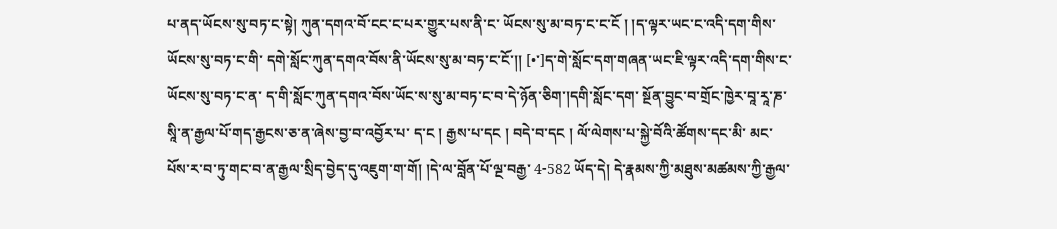པ་ནད་ཡོངས་སུ་བཏ་ང་སྟེ། ཀུན་དགའ་བོ་ངང་ང་པར་གྱུར་པས་ནི་ང་ ཡོངས་སུ་མ་བཏ་ང་ང་ངོ ། །ད་ལྟར་ཡང་ང་འདི་དག་གིས་ཡོངས་སུ་བཏ་ང་གི་ དགེ་སློང་ཀུན་དགའ་བོས་ནི་ཡོངས་སུ་མ་བཏ་ང་ངོ་།། [•་]ད་གེ་སློང་དག་གཞན་ཡང་ཇི་ལྟར་འདི་དག་གིས་ང་ཡོངས་སུ་བཏ་ང་ན་ ད་གི་སློང་ཀུན་དགའ་བོས་ཡོང་ས་སུ་མ་བཏ་ང་བ་དེ་ཉོན་ཅིག་།དགི་སློང་དག་ སྔོན་བྱུང་བ་གྲོང་ཁྱེར་བཱ་རཱ་ཎ་སཱི་ན་རྒྱལ་པོ་གད་རྒྱངས་ཅ་ན་ཞེས་བྱ་བ་འབྱོར་པ་ ད་ང ། རྒྱས་པ་དང ། བདེ་བ་དང ། ལོ་ལེགས་པ་སྐྱེ་བོའི་ཚོགས་དང་མི་ མང་པོས་ར་བ་ཏུ་གང་བ་ན་རྒྱལ་སྲིད་བྱེད་དུ་འཇུག་ག་གོ། །དེ་ལ་བློན་པོ་ལྔ་བརྒྱ་ 4-582 ཡོད་དེ། དེ་རྣམས་ཀྱི་མཐུས་མཚམས་ཀྱི་རྒྱལ་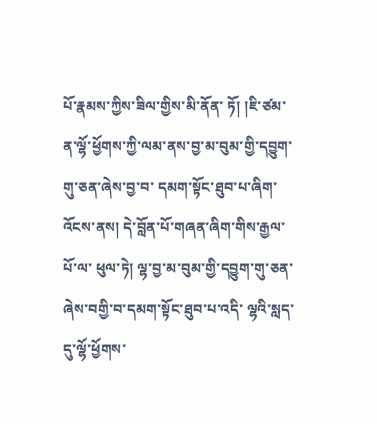པོ་རྣམས་ཀྱིས་ཟིལ་གྱིས་མི་ནོན་ ཏོ། །ཇི་ཙམ་ན་ལྷོ་ཕྱོགས་ཀྱི་ལམ་ནས་བྱ་མ་བུམ་གྱི་དབྱུག་གུ་ཅན་ཞེས་བྱ་བ་ དམག་སྟོང་ཐུབ་པ་ཞིག་འོངས་ནས། དེ་བློན་པོ་གཞན་ཞིག་གིས་རྒྱལ་པོ་ལ་ ཕུལ་ཏེ། ལྷ་བྱ་མ་བུམ་གྱི་དབྱུག་གུ་ཅན་ཞེས་བགྱི་བ་དམག་སྟོང་ཐུབ་པ་འདི་ ལྷའི་སླད་དུ་ལྷོ་ཕྱོགས་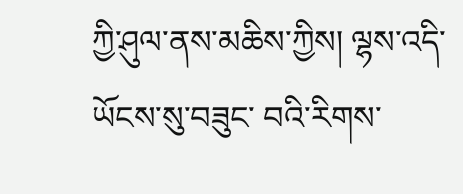ཀྱི་ཤུལ་ནས་མཆིས་ཀྱིས། ལྷས་འདི་ཡོངས་སུ་བཟུང་ བའི་རིགས་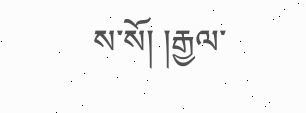ས་སོ། །རྒྱལ་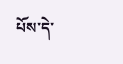པོས་དེ་